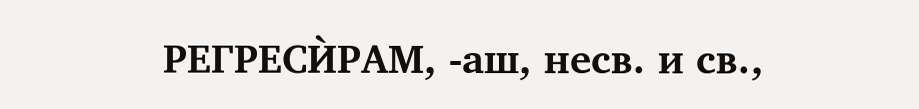РЕГРЕСЍРАМ, -аш, несв. и св.,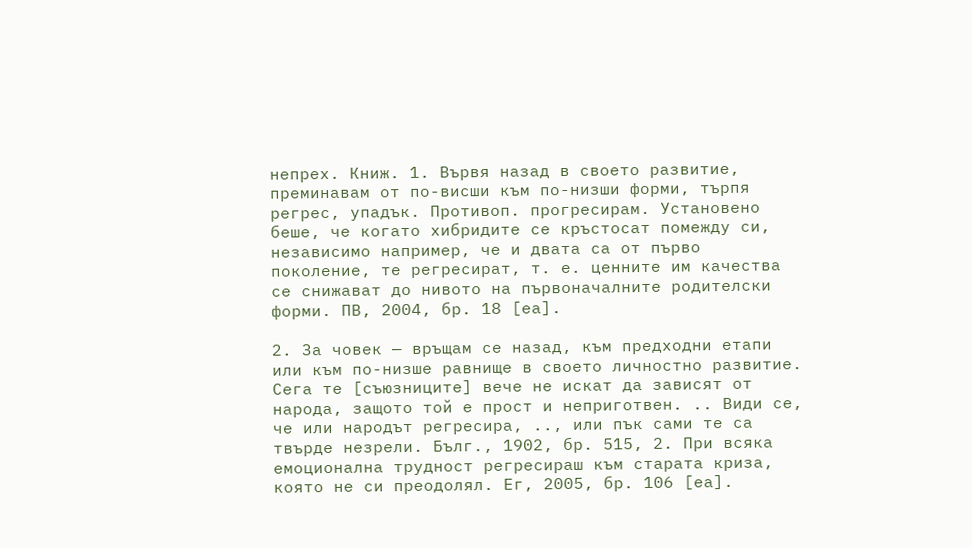непрех. Книж. 1. Вървя назад в своето развитие, преминавам от по-висши към по-низши форми, търпя регрес, упадък. Противоп. прогресирам. Установено беше, че когато хибридите се кръстосат помежду си, независимо например, че и двата са от първо поколение, те регресират, т. е. ценните им качества се снижават до нивото на първоначалните родителски форми. ПВ, 2004, бр. 18 [еа].

2. За човек — връщам се назад, към предходни етапи или към по-низше равнище в своето личностно развитие. Сега те [съюзниците] вече не искат да зависят от народа, защото той е прост и неприготвен. .. Види се, че или народът регресира, .., или пък сами те са твърде незрели. Бълг., 1902, бр. 515, 2. При всяка емоционална трудност регресираш към старата криза, която не си преодолял. Ег, 2005, бр. 106 [еа].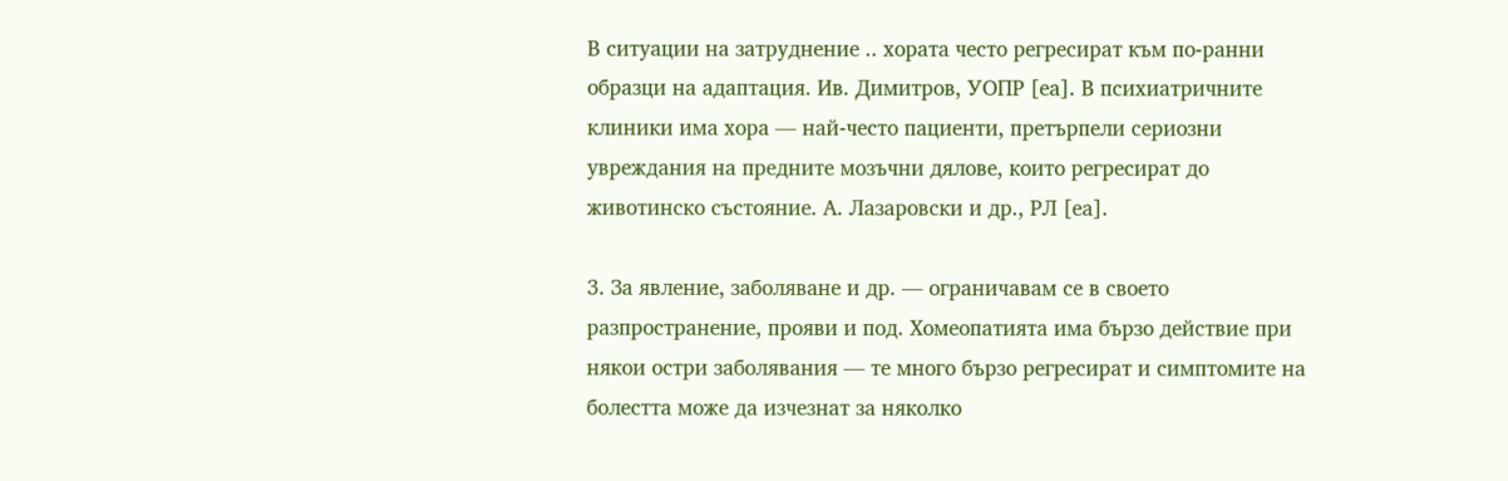В ситуации на затруднение .. хората често регресират към по-ранни образци на адаптация. Ив. Димитров, УОПР [еа]. В психиатричните клиники има хора — най-често пациенти, претърпели сериозни увреждания на предните мозъчни дялове, които регресират до животинско състояние. А. Лазаровски и др., РЛ [еа].

3. За явление, заболяване и др. — ограничавам се в своето разпространение, прояви и под. Хомеопатията има бързо действие при някои остри заболявания — те много бързо регресират и симптомите на болестта може да изчезнат за няколко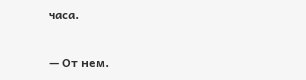часа.

— От нем.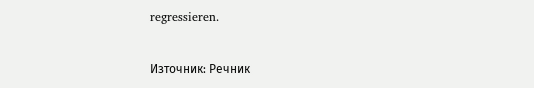regressieren.


Източник: Речник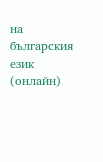на българския език (онлайн)